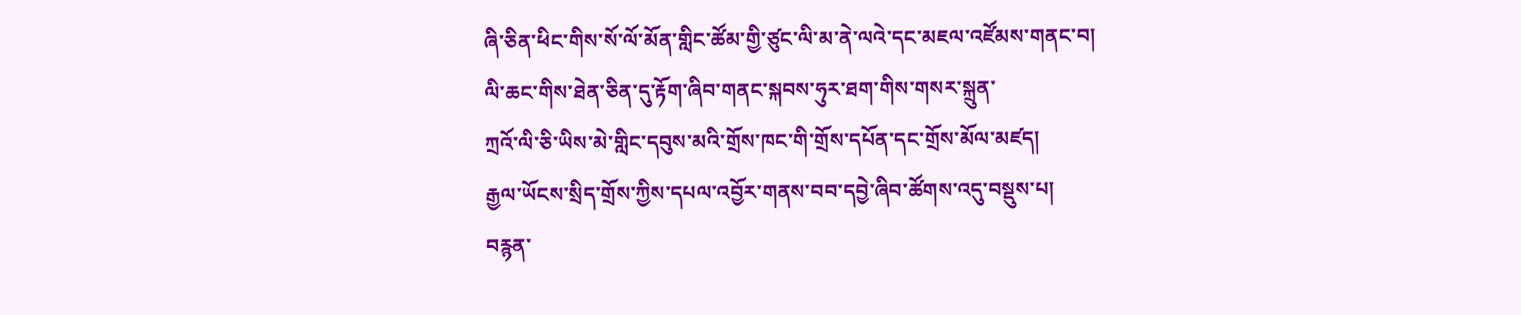ཞི་ཅིན་ཕིང་གིས་སོ་ལོ་མོན་གླིང་ཚོམ་གྱི་ཙུང་ལི་མ་ནེ་ལའེ་དང་མཇལ་འཛོམས་གནང་བ།
ལི་ཆང་གིས་ཐེན་ཅིན་དུ་རྟོག་ཞིབ་གནང་སྐབས་ཧུར་ཐག་གིས་གསར་སྐྲུན་
ཀྲའོ་ལི་ཅི་ཡིས་མེ་གླིང་དབུས་མའི་གྲོས་ཁང་གི་གྲོས་དཔོན་དང་གྲོས་མོལ་མཛད།
རྒྱལ་ཡོངས་སྲིད་གྲོས་ཀྱིས་དཔལ་འབྱོར་གནས་བབ་དབྱེ་ཞིབ་ཚོགས་འདུ་བསྡུས་པ།
བརྙན་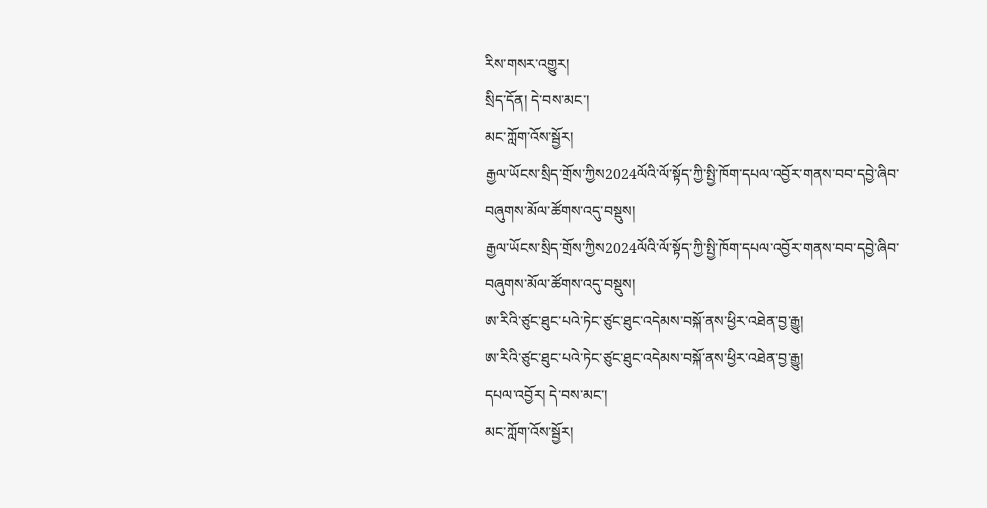རིས་གསར་འགྱུར།
སྲིད་དོན། དེ་བས་མང་།
མང་ཀློག་འོས་སྦྱོར།
རྒྱལ་ཡོངས་སྲིད་གྲོས་ཀྱིས2024ལོའི་ལོ་སྟོད་ཀྱི་སྤྱི་ཁོག་དཔལ་འབྱོར་གནས་བབ་དབྱེ་ཞིབ་བཞུགས་མོལ་ཚོགས་འདུ་བསྡུས།
རྒྱལ་ཡོངས་སྲིད་གྲོས་ཀྱིས2024ལོའི་ལོ་སྟོད་ཀྱི་སྤྱི་ཁོག་དཔལ་འབྱོར་གནས་བབ་དབྱེ་ཞིབ་བཞུགས་མོལ་ཚོགས་འདུ་བསྡུས།
ཨ་རིའི་ཙུང་ཐུང་པའེ་ཏེང་ཙུང་ཐུང་འདེམས་བསྐོ་ནས་ཕྱིར་འཐེན་བྱ་རྒྱུ།
ཨ་རིའི་ཙུང་ཐུང་པའེ་ཏེང་ཙུང་ཐུང་འདེམས་བསྐོ་ནས་ཕྱིར་འཐེན་བྱ་རྒྱུ།
དཔལ་འབྱོར། དེ་བས་མང་།
མང་ཀློག་འོས་སྦྱོར།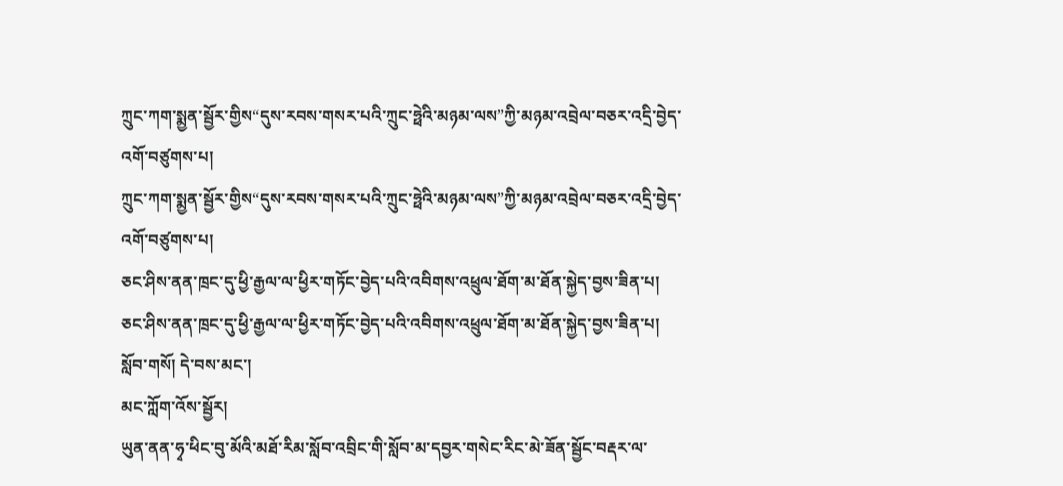ཀྲུང་ཀག་སྨྱན་སྦྱོར་གྱིས“དུས་རབས་གསར་པའི་ཀྲུང་ཧྥེའི་མཉམ་ལས”ཀྱི་མཉམ་འབྲེལ་བཅར་འདྲི་བྱེད་འགོ་བཙུགས་པ།
ཀྲུང་ཀག་སྨྱན་སྦྱོར་གྱིས“དུས་རབས་གསར་པའི་ཀྲུང་ཧྥེའི་མཉམ་ལས”ཀྱི་མཉམ་འབྲེལ་བཅར་འདྲི་བྱེད་འགོ་བཙུགས་པ།
ཅང་ཤིས་ནན་ཁྲང་དུ་ཕྱི་རྒྱལ་ལ་ཕྱིར་གཏོང་བྱེད་པའི་འབིགས་འཕྲུལ་ཐོག་མ་ཐོན་སྐྱེད་བྱས་ཟིན་པ།
ཅང་ཤིས་ནན་ཁྲང་དུ་ཕྱི་རྒྱལ་ལ་ཕྱིར་གཏོང་བྱེད་པའི་འབིགས་འཕྲུལ་ཐོག་མ་ཐོན་སྐྱེད་བྱས་ཟིན་པ།
སློབ་གསོ། དེ་བས་མང་།
མང་ཀློག་འོས་སྦྱོར།
ཡུན་ནན་ཧྭ་ཕིང་བུ་མོའི་མཐོ་རིམ་སློབ་འབྲིང་གི་སློབ་མ་དབྱར་གསེང་རིང་མེ་ཟོན་སྦྱོང་བརྡར་ལ་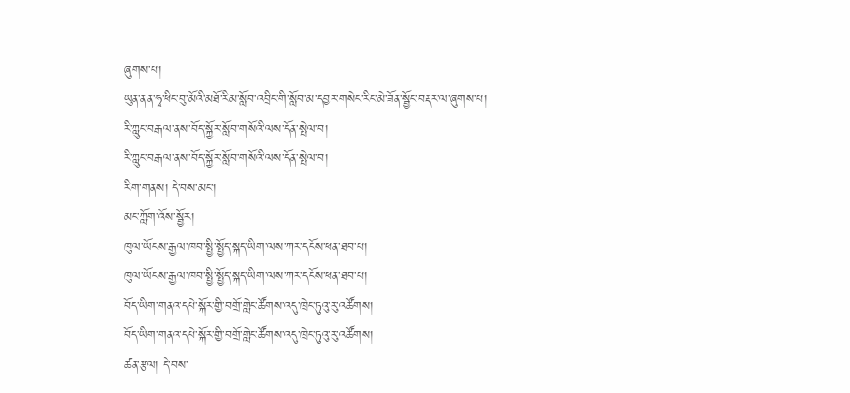ཞུགས་པ།
ཡུན་ནན་ཧྭ་ཕིང་བུ་མོའི་མཐོ་རིམ་སློབ་འབྲིང་གི་སློབ་མ་དབྱར་གསེང་རིང་མེ་ཟོན་སྦྱོང་བརྡར་ལ་ཞུགས་པ།
རི་ཀླུང་བརྒལ་ནས་བོད་སྐྱོར་སློབ་གསོའི་ལས་དོན་སྤེལ་བ།
རི་ཀླུང་བརྒལ་ནས་བོད་སྐྱོར་སློབ་གསོའི་ལས་དོན་སྤེལ་བ།
རིག་གནས། དེ་བས་མང་།
མང་ཀློག་འོས་སྦྱོར།
ཁུལ་ཡོངས་རྒྱལ་ཁབ་སྤྱི་སྤྱོད་སྐད་ཡིག་ལས་ཀར་དངོས་ཕན་ཐབ་པ།
ཁུལ་ཡོངས་རྒྱལ་ཁབ་སྤྱི་སྤྱོད་སྐད་ཡིག་ལས་ཀར་དངོས་ཕན་ཐབ་པ།
བོད་ཡིག་གནའ་དཔེ་སྐོར་གྱི་བགྲོ་གླེང་ཚོགས་འདུ་ཁྲེང་ཏུའུ་རུ་འཚོགས།
བོད་ཡིག་གནའ་དཔེ་སྐོར་གྱི་བགྲོ་གླེང་ཚོགས་འདུ་ཁྲེང་ཏུའུ་རུ་འཚོགས།
ཚན་རྩལ། དེ་བས་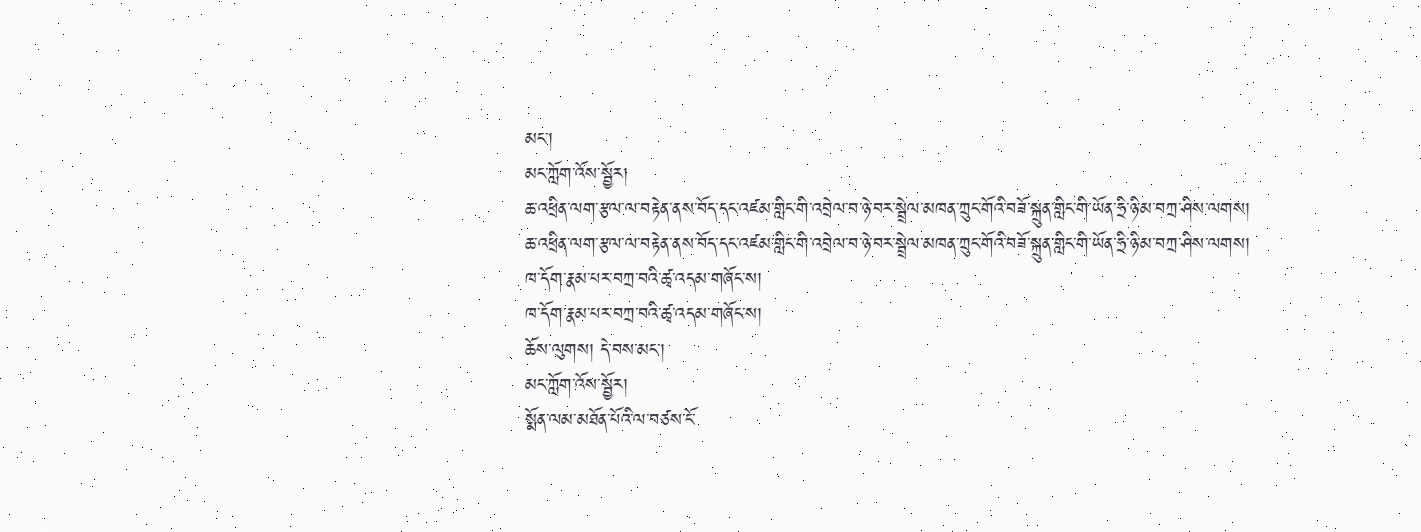མང་།
མང་ཀློག་འོས་སྦྱོར།
ཆ་འཕྲིན་ལག་རྩལ་ལ་བརྟེན་ནས་བོད་དང་འཛམ་གླིང་གི་འབྲེལ་བ་ཉེ་བར་སྦྲེལ་མཁན་ཀྲུང་གོའི་བཟོ་སྐྲུན་གླིང་གི་ཡོན་ཧྲི་ཉི་མ་བཀྲ་ཤིས་ལགས།
ཆ་འཕྲིན་ལག་རྩལ་ལ་བརྟེན་ནས་བོད་དང་འཛམ་གླིང་གི་འབྲེལ་བ་ཉེ་བར་སྦྲེལ་མཁན་ཀྲུང་གོའི་བཟོ་སྐྲུན་གླིང་གི་ཡོན་ཧྲི་ཉི་མ་བཀྲ་ཤིས་ལགས།
ཁ་དོག་རྣམ་པར་བཀྲ་བའི་ཚྭ་འདམ་གཞོང་ས།
ཁ་དོག་རྣམ་པར་བཀྲ་བའི་ཚྭ་འདམ་གཞོང་ས།
ཆོས་ལུགས། དེ་བས་མང་།
མང་ཀློག་འོས་སྦྱོར།
སྨོན་ལམ་མཐོན་པོའི་ལ་བཙས་ངོ་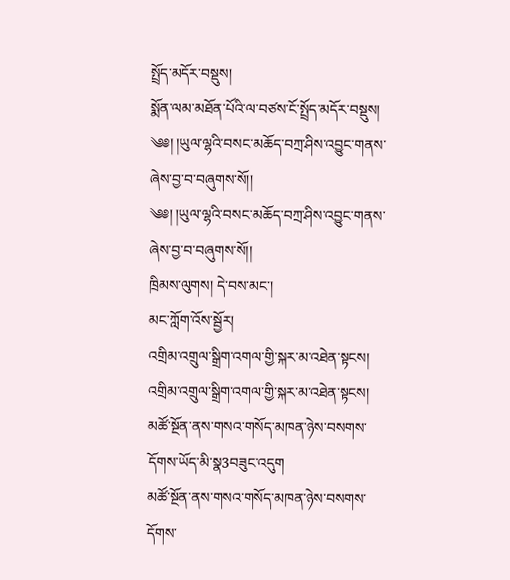སྤྲོད་མདོར་བསྡུས།
སྨོན་ལམ་མཐོན་པོའི་ལ་བཙས་ངོ་སྤྲོད་མདོར་བསྡུས།
༄༅། །ཡུལ་ལྷའི་བསང་མཆོད་བཀྲ་ཤིས་འབྱུང་གནས་ཞེས་བྱ་བ་བཞུགས་སོ།།
༄༅། །ཡུལ་ལྷའི་བསང་མཆོད་བཀྲ་ཤིས་འབྱུང་གནས་ཞེས་བྱ་བ་བཞུགས་སོ།།
ཁྲིམས་ལུགས། དེ་བས་མང་།
མང་ཀློག་འོས་སྦྱོར།
འགྲིམ་འགྲུལ་སྒྲིག་འགལ་གྱི་སྐར་མ་འཐེན་སྟངས།
འགྲིམ་འགྲུལ་སྒྲིག་འགལ་གྱི་སྐར་མ་འཐེན་སྟངས།
མཚོ་སྔོན་ནས་གསའ་གསོད་མཁན་ཉེས་བསགས་དོགས་ཡོད་མི་སྣ3བཟུང་འདུག
མཚོ་སྔོན་ནས་གསའ་གསོད་མཁན་ཉེས་བསགས་དོགས་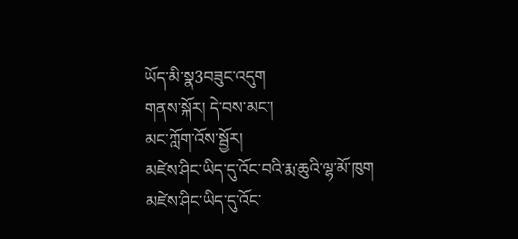ཡོད་མི་སྣ3བཟུང་འདུག
གནས་སྐོར། དེ་བས་མང་།
མང་ཀློག་འོས་སྦྱོར།
མཛེས་ཤིང་ཡིད་དུ་འོང་བའི་རྨ་ཆུའི་ལྷ་མོ་ཁུག
མཛེས་ཤིང་ཡིད་དུ་འོང་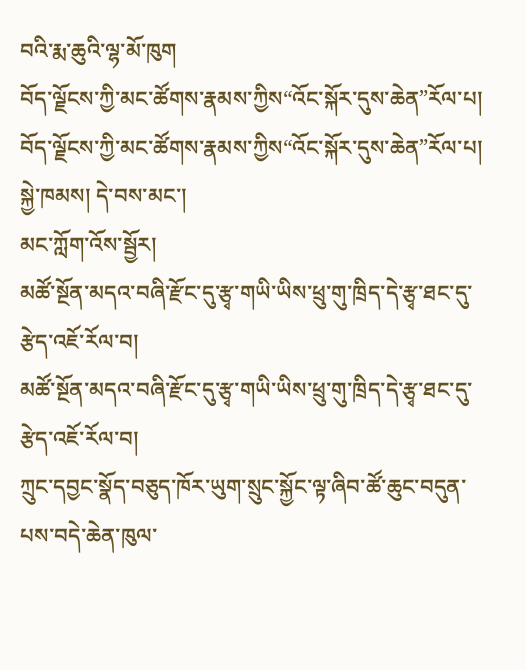བའི་རྨ་ཆུའི་ལྷ་མོ་ཁུག
བོད་ལྗོངས་ཀྱི་མང་ཚོགས་རྣམས་ཀྱིས“འོང་སྐོར་དུས་ཆེན”རོལ་པ།
བོད་ལྗོངས་ཀྱི་མང་ཚོགས་རྣམས་ཀྱིས“འོང་སྐོར་དུས་ཆེན”རོལ་པ།
སྐྱེ་ཁམས། དེ་བས་མང་།
མང་ཀློག་འོས་སྦྱོར།
མཚོ་སྔོན་མདའ་བཞི་རྫོང་དུ་རྩྭ་གཡི་ཡིས་ཕྲུ་གུ་ཁྲིད་དེ་རྩྭ་ཐང་དུ་རྩེད་འཇོ་རོལ་བ།
མཚོ་སྔོན་མདའ་བཞི་རྫོང་དུ་རྩྭ་གཡི་ཡིས་ཕྲུ་གུ་ཁྲིད་དེ་རྩྭ་ཐང་དུ་རྩེད་འཇོ་རོལ་བ།
ཀྲུང་དབྱང་སྣོད་བཅུད་ཁོར་ཡུག་སྲུང་སྐྱོང་ལྟ་ཞིབ་ཚོ་ཆུང་བདུན་པས་བདེ་ཆེན་ཁུལ་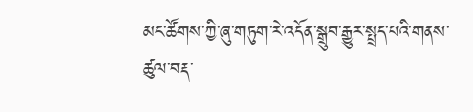མང་ཚོགས་ཀྱི་ཞུ་གཏུག་རེ་འདོན་སྒྲུབ་རྒྱུར་སྤྲད་པའི་གནས་ཚུལ་བརྡ་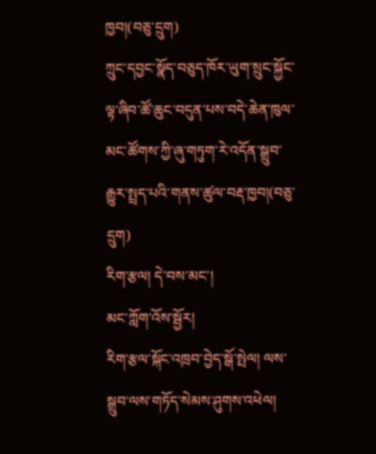ཁྱབ།(བཅུ་དྲུག)
ཀྲུང་དབྱང་སྣོད་བཅུད་ཁོར་ཡུག་སྲུང་སྐྱོང་ལྟ་ཞིབ་ཚོ་ཆུང་བདུན་པས་བདེ་ཆེན་ཁུལ་མང་ཚོགས་ཀྱི་ཞུ་གཏུག་རེ་འདོན་སྒྲུབ་རྒྱུར་སྤྲད་པའི་གནས་ཚུལ་བརྡ་ཁྱབ།(བཅུ་དྲུག)
རིག་རྩལ། དེ་བས་མང་།
མང་ཀློག་འོས་སྦྱོར།
རིག་རྩལ་སྐོང་འཁྲབ་བྱེད་སྒོ་སྤེལ། ལས་སྒྲུབ་ལས་གཏོད་སེམས་ཤུགས་འཕེལ།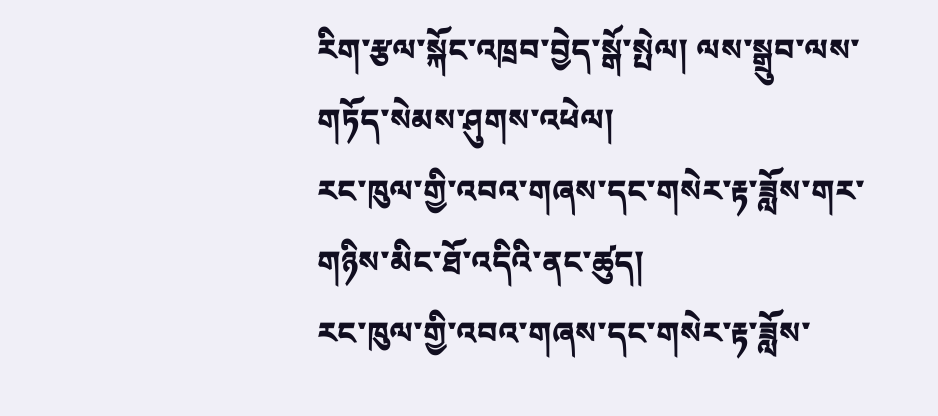རིག་རྩལ་སྐོང་འཁྲབ་བྱེད་སྒོ་སྤེལ། ལས་སྒྲུབ་ལས་གཏོད་སེམས་ཤུགས་འཕེལ།
རང་ཁུལ་གྱི་འབའ་གཞས་དང་གསེར་རྟ་ཟློས་གར་གཉིས་མིང་ཐོ་འདིའི་ནང་ཚུད།
རང་ཁུལ་གྱི་འབའ་གཞས་དང་གསེར་རྟ་ཟློས་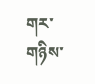གར་གཉིས་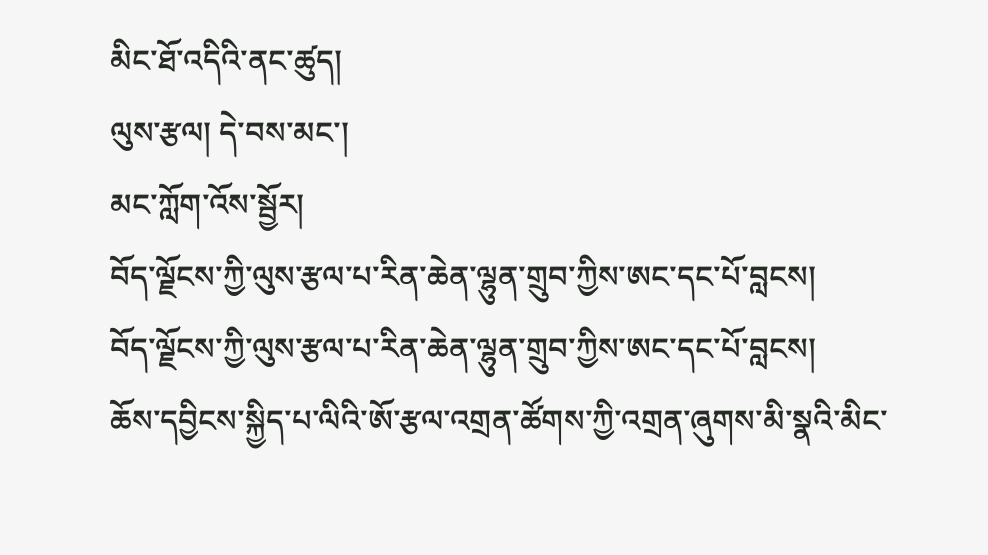མིང་ཐོ་འདིའི་ནང་ཚུད།
ལུས་རྩལ། དེ་བས་མང་།
མང་ཀློག་འོས་སྦྱོར།
བོད་ལྗོངས་ཀྱི་ལུས་རྩལ་པ་རིན་ཆེན་ལྷུན་གྲུབ་ཀྱིས་ཨང་དང་པོ་བླངས།
བོད་ལྗོངས་ཀྱི་ལུས་རྩལ་པ་རིན་ཆེན་ལྷུན་གྲུབ་ཀྱིས་ཨང་དང་པོ་བླངས།
ཆོས་དབྱིངས་སྐྱིད་པ་ལིའི་ཨོ་རྩལ་འགྲན་ཚོགས་ཀྱི་འགྲན་ཞུགས་མི་སྣའི་མིང་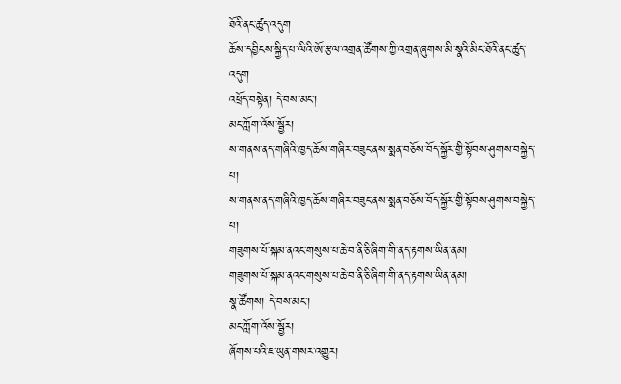ཐོའི་ནང་ཚུད་འདུག
ཆོས་དབྱིངས་སྐྱིད་པ་ལིའི་ཨོ་རྩལ་འགྲན་ཚོགས་ཀྱི་འགྲན་ཞུགས་མི་སྣའི་མིང་ཐོའི་ནང་ཚུད་འདུག
འཕྲོད་བསྟེན། དེ་བས་མང་།
མང་ཀློག་འོས་སྦྱོར།
ས་གནས་ནད་གཞིའི་ཁྱད་ཆོས་གཞིར་བཟུང་ནས་སྨན་བཅོས་བོད་སྐྱོར་གྱི་སྟོབས་ཤུགས་བསྐྱེད་པ།
ས་གནས་ནད་གཞིའི་ཁྱད་ཆོས་གཞིར་བཟུང་ནས་སྨན་བཅོས་བོད་སྐྱོར་གྱི་སྟོབས་ཤུགས་བསྐྱེད་པ།
གཟུགས་པོ་སྐམ་ནའང་གསུས་པ་ཆེ་བ་ནི་ཅི་ཞིག་གི་ནད་རྟགས་ཡིན་ནམ།
གཟུགས་པོ་སྐམ་ནའང་གསུས་པ་ཆེ་བ་ནི་ཅི་ཞིག་གི་ནད་རྟགས་ཡིན་ནམ།
སྣ་ཚོགས། དེ་བས་མང་།
མང་ཀློག་འོས་སྦྱོར།
ཞོགས་པའི་ཇ་ཡུན་གསར་འགྱུར།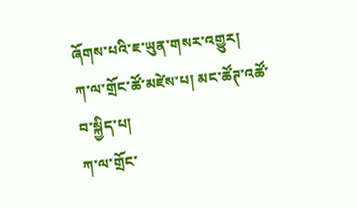ཞོགས་པའི་ཇ་ཡུན་གསར་འགྱུར།
ཀ་ལ་གྲོང་ཚོ་མཛེས་པ། མང་ཚོཊ་འཚོ་བ་སྐྱིད་པ།
ཀ་ལ་གྲོང་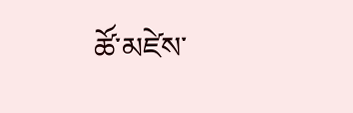ཚོ་མཛེས་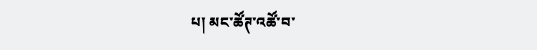པ། མང་ཚོཊ་འཚོ་བ་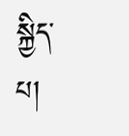སྐྱིད་པ།